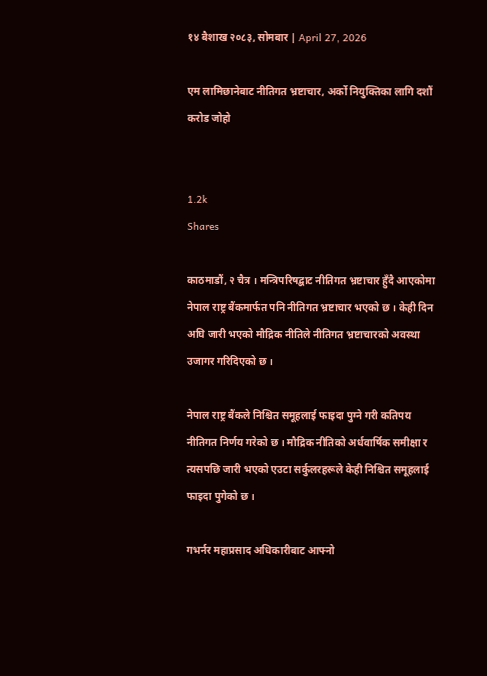१४ बैशाख २०८३, सोमबार | April 27, 2026

एम लामिछानेबाट नीतिगत भ्रष्टाचार, अर्को नियुक्तिका लागि दशौं करोड जोहो


1.2k
Shares

काठमाडौं, २ चैत्र । मन्त्रिपरिषद्बाट नीतिगत भ्रष्टाचार हुँदै आएकोमा नेपाल राष्ट्र बैंकमार्फत पनि नीतिगत भ्रष्टाचार भएको छ । केही दिन अघि जारी भएको मौद्रिक नीतिले नीतिगत भ्रष्टाचारको अवस्था उजागर गरिदिएको छ ।

नेपाल राष्ट्र बैंकले निश्चित समूहलाई फाइदा पुग्ने गरी कतिपय नीतिगत निर्णय गरेको छ । मौद्रिक नीतिको अर्धवार्षिक समीक्षा र त्यसपछि जारी भएको एउटा सर्कुलरहरूले केही निश्चित समूहलाई फाइदा पुगेको छ ।

गभर्नर महाप्रसाद अधिकारीबाट आफ्नो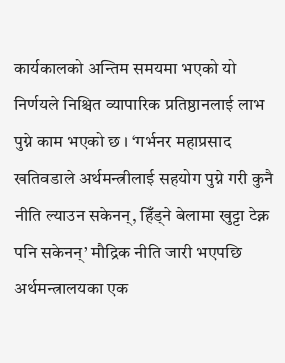कार्यकालको अन्तिम समयमा भएको यो निर्णयले निश्चित व्यापारिक प्रतिष्ठानलाई लाभ पुग्ने काम भएको छ । ‘गर्भनर महाप्रसाद खतिवडाले अर्थमन्त्रीलाई सहयोग पुग्ने गरी कुनै नीति ल्याउन सकेनन्, हिँड्ने बेलामा खुट्टा टेक्न पनि सकेनन्’ मौद्रिक नीति जारी भएपछि अर्थमन्त्रालयका एक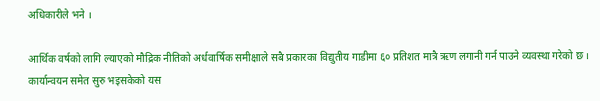अधिकारीले भने ।

आर्थिक वर्षको लागि ल्याएको मौद्रिक नीतिको अर्धवार्षिक समीक्षाले सबै प्रकारका विद्युतीय गाडीमा ६० प्रतिशत मात्रै ऋण लगानी गर्न पाउने व्यवस्था गरेको छ । कार्यान्वयन समेत सुरु भइसकेको यस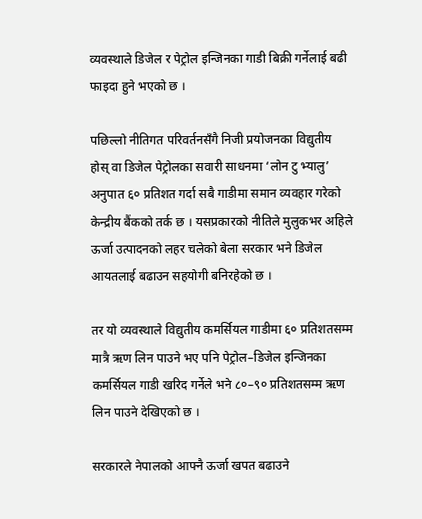व्यवस्थाले डिजेल र पेट्रोल इन्जिनका गाडी बिक्री गर्नेलाई बढी फाइदा हुने भएको छ ।

पछिल्लो नीतिगत परिवर्तनसँगै निजी प्रयोजनका विद्युतीय होस् वा डिजेल पेट्रोलका सवारी साधनमा ‘लोन टु भ्यालु’ अनुपात ६० प्रतिशत गर्दा सबै गाडीमा समान व्यवहार गरेको केन्द्रीय बैंकको तर्क छ । यसप्रकारको नीतिले मुलुकभर अहिले ऊर्जा उत्पादनको लहर चलेको बेला सरकार भने डिजेल आयतलाई बढाउन सहयोगी बनिरहेको छ ।

तर यो व्यवस्थाले विद्युतीय कमर्सियल गाडीमा ६० प्रतिशतसम्म मात्रै ऋण लिन पाउने भए पनि पेट्रोल–डिजेल इन्जिनका कमर्सियल गाडी खरिद गर्नेले भने ८०–९० प्रतिशतसम्म ऋण लिन पाउने देखिएको छ ।

सरकारले नेपालको आफ्नै ऊर्जा खपत बढाउने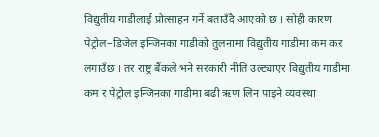विद्युतीय गाडीलाई प्रोत्साहन गर्ने बताउँदै आएको छ । सोही कारण पेट्रोल–डिजेल इन्जिनका गाडीको तुलनामा विद्युतीय गाडीमा कम कर लगाउँछ । तर राष्ट्र बैंकले भने सरकारी नीति उल्ट्याएर विद्युतीय गाडीमा कम र पेट्रोल इन्जिनका गाडीमा बढी ऋण लिन पाइने व्यवस्था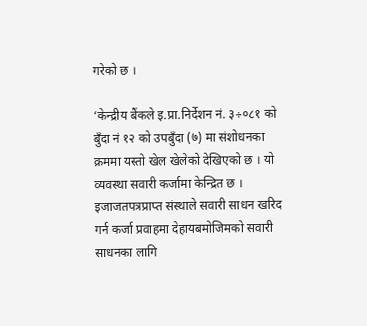गरेको छ ।

‘केन्द्रीय बैंकले इ.प्रा.निर्देशन नं. ३÷०८१ को बुँदा नं १२ को उपबुँदा (७) मा संशोधनका क्रममा यस्तो खेल खेलेको देखिएको छ । यो व्यवस्था सवारी कर्जामा केन्द्रित छ । इजाजतपत्रप्राप्त संस्थाले सवारी साधन खरिद गर्न कर्जा प्रवाहमा देहायबमोजिमको सवारी साधनका लागि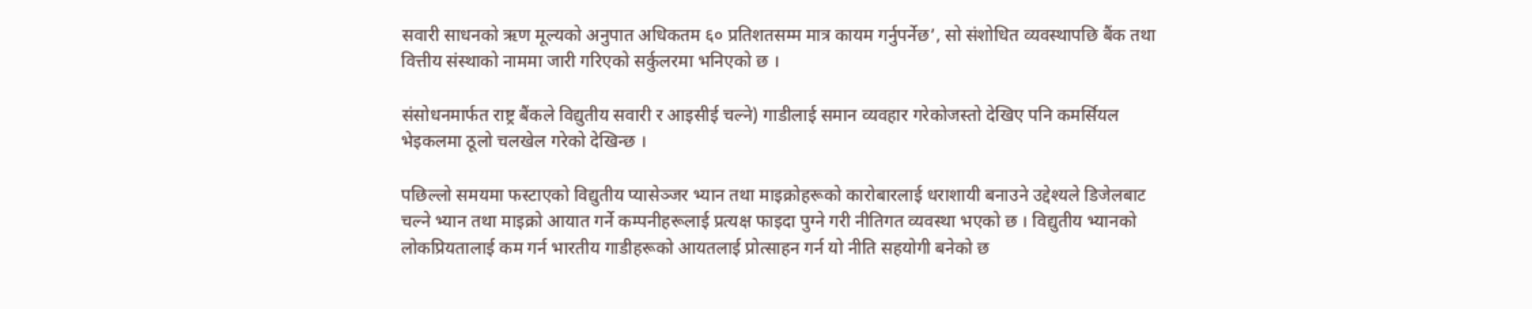सवारी साधनको ऋण मूल्यको अनुपात अधिकतम ६० प्रतिशतसम्म मात्र कायम गर्नुपर्नेछ’, सो संशोधित व्यवस्थापछि बैंक तथा वित्तीय संस्थाको नाममा जारी गरिएको सर्कुलरमा भनिएको छ ।

संसोधनमार्फत राष्ट्र बैंकले विद्युतीय सवारी र आइसीई चल्ने) गाडीलाई समान व्यवहार गरेकोजस्तो देखिए पनि कमर्सियल भेइकलमा ठूलो चलखेल गरेको देखिन्छ ।

पछिल्लो समयमा फस्टाएको विद्युतीय प्यासेञ्जर भ्यान तथा माइक्रोहरूको कारोबारलाई धराशायी बनाउने उद्देश्यले डिजेलबाट चल्ने भ्यान तथा माइक्रो आयात गर्ने कम्पनीहरूलाई प्रत्यक्ष फाइदा पुग्ने गरी नीतिगत व्यवस्था भएको छ । विद्युतीय भ्यानको लोकप्रियतालाई कम गर्न भारतीय गाडीहरूको आयतलाई प्रोत्साहन गर्न यो नीति सहयोगी बनेको छ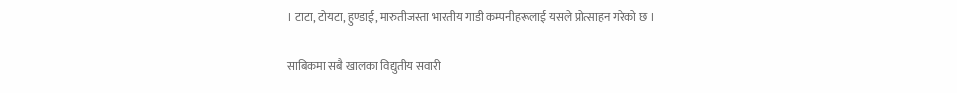। टाटा, टोयटा, हुण्डाई, मारुतीजस्ता भारतीय गाडी कम्पनीहरूलाई यसले प्रोत्साहन गरेको छ ।

साबिकमा सबै खालका विद्युतीय सवारी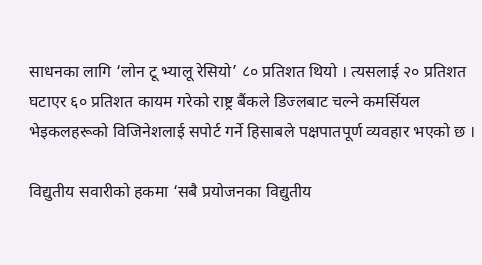साधनका लागि ‘लोन टू भ्यालू रेसियो’ ८० प्रतिशत थियो । त्यसलाई २० प्रतिशत घटाएर ६० प्रतिशत कायम गरेको राष्ट्र बैंकले डिज्लबाट चल्ने कमर्सियल भेइकलहरूको विजिनेशलाई सपोर्ट गर्ने हिसाबले पक्षपातपूर्ण व्यवहार भएको छ ।

विद्युतीय सवारीको हकमा ‘सबै प्रयोजनका विद्युतीय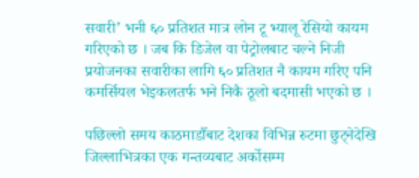सवारी’ भनी ६० प्रतिशत मात्र लोन टू भ्यालू रेसियो कायम गरिएको छ । जब कि डिजेल वा पेट्रोलबाट चल्ने निजी प्रयोजनका सवारीका लागि ६० प्रतिशत नै कायम गरिए पनि कमर्सियल भेइकलतर्फ भने निकै ठूलो बदमासी भएको छ ।

पछिल्लो समय काठमाडौँबाट देशका विभिन्न रुटमा छुट्नेदेखि जिल्लाभित्रका एक गन्तव्यबाट अर्कोसम्म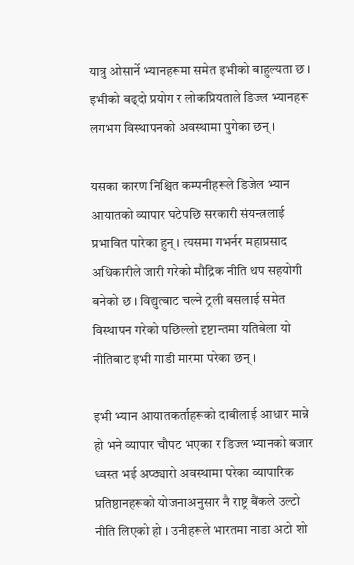यात्रु ओसार्ने भ्यानहरूमा समेत इभीको बाहुल्यता छ । इभीको बढ्दो प्रयोग र लोकप्रियताले डिज्ल भ्यानहरू लगभग विस्थापनको अवस्थामा पुगेका छन् ।

यसका कारण निश्चित कम्पनीहरूले डिजेल भ्यान आयातको व्यापार घटेपछि सरकारी संयन्त्रलाई प्रभावित पारेका हुन् । त्यसमा गभर्नर महाप्रसाद अधिकारीले जारी गरेको मौद्रिक नीति थप सहयोगी बनेको छ । विद्युत्बाट चल्ने ट्रली बसलाई समेत विस्थापन गरेको पछिल्लो दृष्टान्तमा यतिबेला यो नीतिबाट इभी गाडी मारमा परेका छन् ।

इभी भ्यान आयातकर्ताहरूको दाबीलाई आधार मान्ने हो भने व्यापार चौपट भएका र डिज्ल भ्यानको बजार ध्वस्त भई अप्ठ्यारो अवस्थामा परेका व्यापारिक प्रतिष्ठानहरूको योजनाअनुसार नै राष्ट्र बैंकले उल्टो नीति लिएको हो । उनीहरूले भारतमा नाडा अटो शो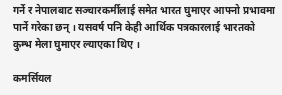गर्ने र नेपालबाट सञ्चारकर्मीलाई समेत भारत घुमाएर आफ्नो प्रभावमा पार्ने गरेका छन् । यसवर्ष पनि केही आर्थिक पत्रकारलाई भारतको कुम्भ मेला घुमाएर ल्याएका थिए ।

कमर्सियल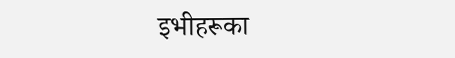इभीहरूका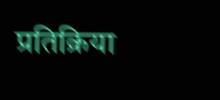प्रतिक्रिया